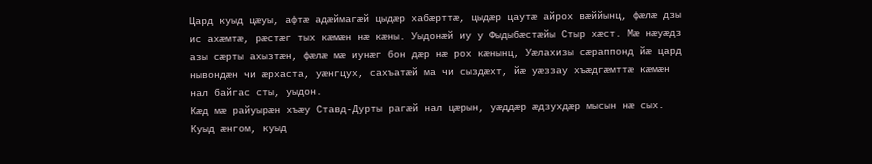Цард куыд цæуы, афтæ адæймагæй цыдæр хабæрттæ, цыдæр цаутæ айрох вæййынц, фæлæ дзы ис ахæмтæ, рæстæг тых кæмæн нæ кæны. Уыдонæй иу у Фыдыбæстæйы Стыр хæст. Мæ нæуæдз азы сæрты ахызтæн, фæлæ мæ иунæг бон дæр нæ рох кæнынц, Уæлахизы сæраппонд йæ цард нывондæн чи æрхаста, уæнгцух, сахъатæй ма чи сыздæхт, йæ уæззау хъæдгæмттæ кæмæн нал байгас сты, уыдон.
Кæд мæ райуырæн хъæу Ставд-Дурты рагæй нал цæрын, уæддæр æдзухдæр мысын нæ сых. Куыд æнгом, куыд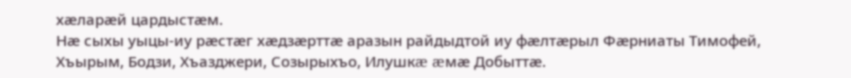хæларæй цардыстæм.
Нæ сыхы уыцы-иу рæстæг хæдзæрттæ аразын райдыдтой иу фæлтæрыл Фæрниаты Тимофей, Хъырым, Бодзи, Хъазджери, Созырыхъо, Илушкæ æмæ Добыттæ.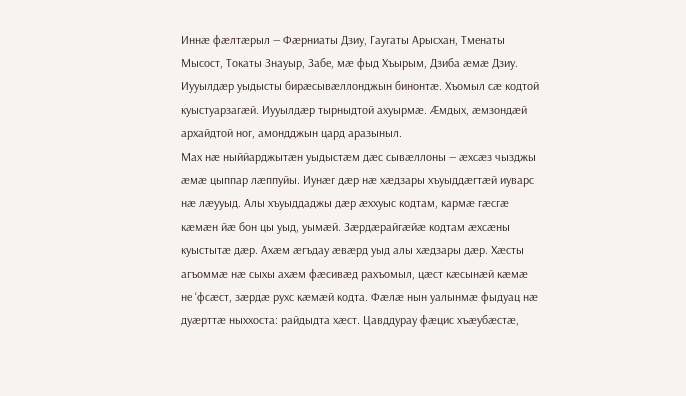Иннæ фæлтæрыл — Фæрниаты Дзиу, Гаугаты Арысхан, Тменаты Мысост, Токаты Знауыр, Забе, мæ фыд Хъырым, Дзиба æмæ Дзиу. Иууылдæр уыдысты бирæсывæллонджын бинонтæ. Хъомыл сæ кодтой куыстуарзагæй. Иууылдæр тырныдтой ахуырмæ. Æмдых, æмзондæй архайдтой ног, амондджын цард аразыныл.
Мах нæ ныййарджытæн уыдыстæм дæс сывæллоны — æхсæз чызджы æмæ цыппар лæппуйы. Иунæг дæр нæ хæдзары хъуыддæгтæй иуварс нæ лæууыд. Алы хъуыддаджы дæр æххуыс кодтам, кармæ гæсгæ кæмæн йæ бон цы уыд, уымæй. Зæрдæрайгæйæ кодтам æхсæны куыстытæ дæр. Ахæм æгъдау æвæрд уыд алы хæдзары дæр. Хæсты агъоммæ нæ сыхы ахæм фæсивæд рахъомыл, цæст кæсынæй кæмæ не ‘фсæст, зæрдæ рухс кæмæй кодта. Фæлæ нын уалынмæ фыдуац нæ дуæрттæ ныххоста: райдыдта хæст. Цавддурау фæцис хъæубæстæ,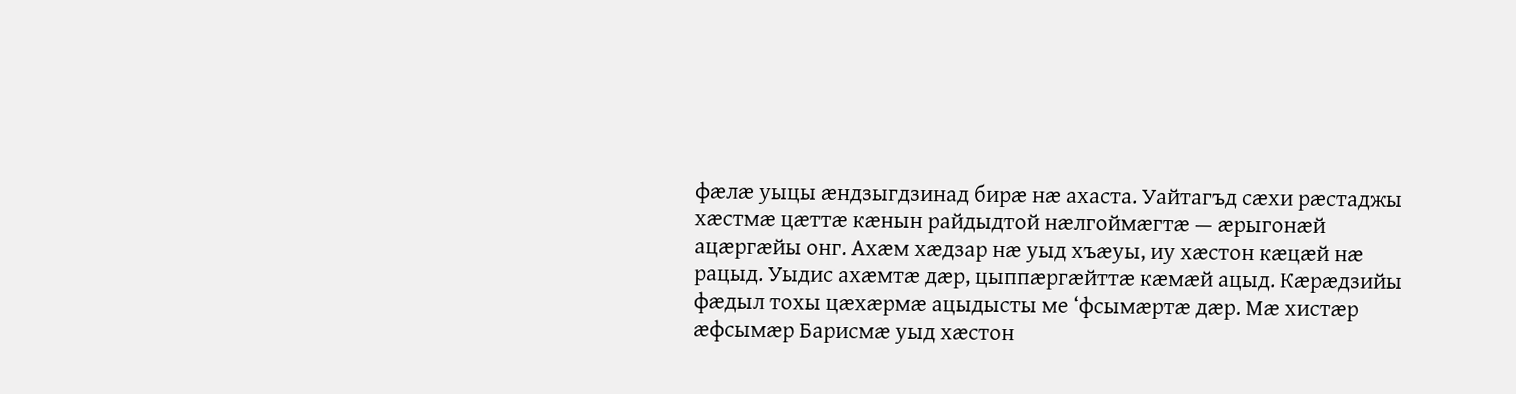фæлæ уыцы æндзыгдзинад бирæ нæ ахаста. Уайтагъд сæхи рæстаджы хæстмæ цæттæ кæнын райдыдтой нæлгоймæгтæ — æрыгонæй ацæргæйы онг. Ахæм хæдзар нæ уыд хъæуы, иу хæстон кæцæй нæ рацыд. Уыдис ахæмтæ дæр, цыппæргæйттæ кæмæй ацыд. Кæрæдзийы фæдыл тохы цæхæрмæ ацыдысты ме ‘фсымæртæ дæр. Мæ хистæр æфсымæр Барисмæ уыд хæстон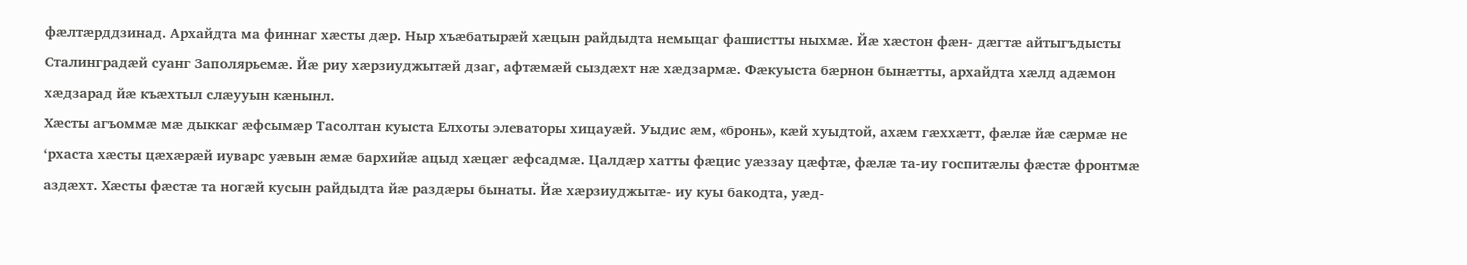фæлтæрддзинад. Архайдта ма финнаг хæсты дæр. Ныр хъæбатырæй хæцын райдыдта немыцаг фашистты ныхмæ. Йæ хæстон фæн- дæгтæ айтыгъдысты Сталинградæй суанг Заполярьемæ. Йæ риу хæрзиуджытæй дзаг, афтæмæй сыздæхт нæ хæдзармæ. Фæкуыста бæрнон бынæтты, архайдта хæлд адæмон хæдзарад йæ къæхтыл слæууын кæнынл.
Хæсты агъоммæ мæ дыккаг æфсымæр Тасолтан куыста Елхоты элеваторы хицауæй. Уыдис æм, «бронь», кæй хуыдтой, ахæм гæххæтт, фæлæ йæ сæрмæ не ‘рхаста хæсты цæхæрæй иуварс уæвын æмæ бархийæ ацыд хæцæг æфсадмæ. Цалдæр хатты фæцис уæззау цæфтæ, фæлæ та-иу госпитæлы фæстæ фронтмæ аздæхт. Хæсты фæстæ та ногæй кусын райдыдта йæ раздæры бынаты. Йæ хæрзиуджытæ- иу куы бакодта, уæд-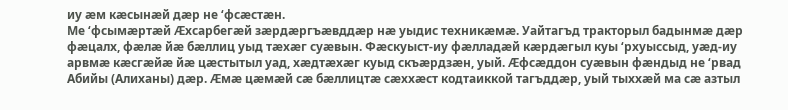иу æм кæсынæй дæр не ‘фсæстæн.
Ме ‘фсымæртæй Æхсарбегæй зæрдæргъæвддæр нæ уыдис техникæмæ. Уайтагъд тракторыл бадынмæ дæр фæцалх, фæлæ йæ бæллиц уыд тæхæг суæвын. Фæскуыст-иу фæлладæй кæрдæгыл куы ‘рхуыссыд, уæд-иу арвмæ кæсгæйæ йæ цæстытыл уад, хæдтæхæг куыд скъæрдзæн, уый. Æфсæддон суæвын фæндыд не ‘рвад Абийы (Алиханы) дæр. Æмæ цæмæй сæ бæллицтæ сæххæст кодтаиккой тагъддæр, уый тыххæй ма сæ азтыл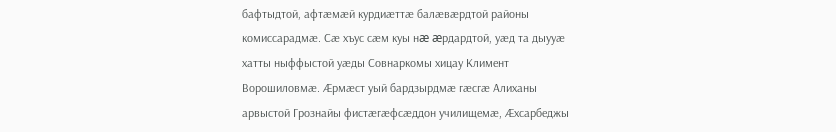бафтыдтой, афтæмæй курдиæттæ балæвæрдтой районы комиссарадмæ. Сæ хъус сæм куы нæ æрдардтой, уæд та дыууæ хатты ныффыстой уæды Совнаркомы хицау Климент Ворошиловмæ. Æрмæст уый бардзырдмæ гæсгæ Алиханы арвыстой Грознайы фистæгæфсæддон училищемæ, Æхсарбеджы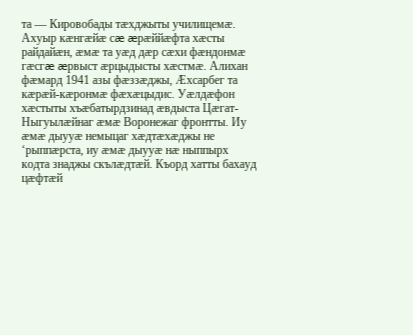та — Кировобады тæхджыты училищемæ.
Ахуыр кæнгæйæ сæ æрæййæфта хæсты райдайæн, æмæ та уæд дæр сæхи фæндонмæ гæсгæ æрвыст æрцыдысты хæстмæ. Алихан фæмард 1941 азы фæззæджы, Æхсарбег та кæрæй-кæронмæ фæхæцыдис. Уæлдæфон хæстыты хъæбатырдзинад æвдыста Цæгат-Ныгуылæйнаг æмæ Воронежаг фронтты. Иу æмæ дыууæ немыцаг хæдтæхæджы не ‘рыппæрста, иу æмæ дыууæ нæ ныппырх кодта знаджы скълæдтæй. Къорд хатты бахауд цæфтæй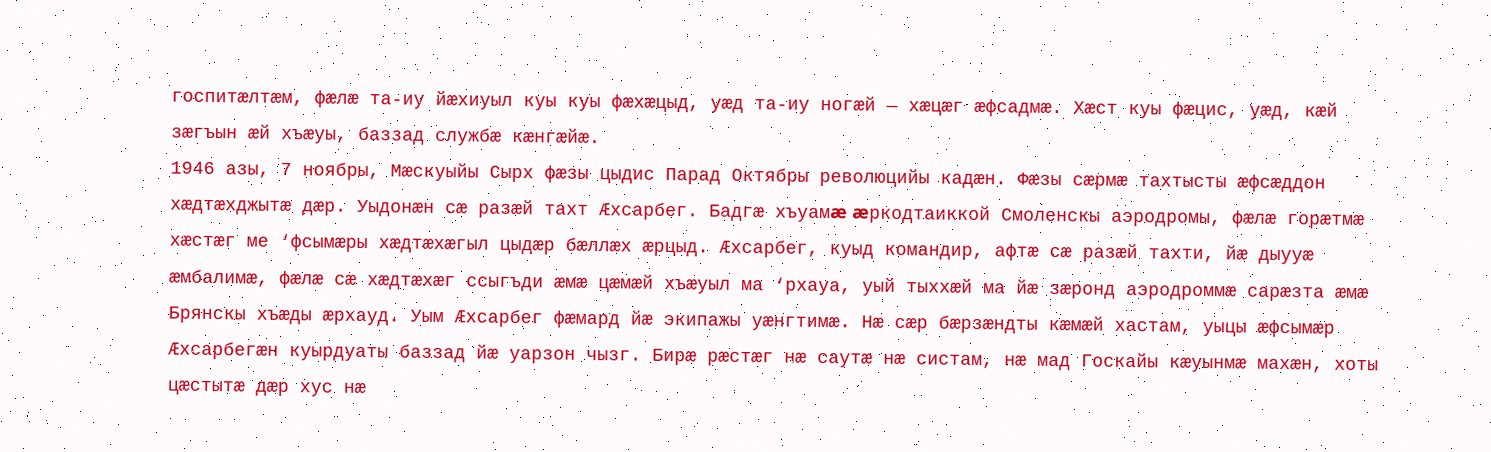госпитæлтæм, фæлæ та-иу йæхиуыл куы куы фæхæцыд, уæд та-иу ногæй — хæцæг æфсадмæ. Хæст куы фæцис, уæд, кæй зæгъын æй хъæуы, баззад службæ кæнгæйæ.
1946 азы, 7 ноябры, Мæскуыйы Сырх фæзы цыдис Парад Октябры революцийы кадæн. Фæзы сæрмæ тахтысты æфсæддон хæдтæхджытæ дæр. Уыдонæн сæ разæй тахт Æхсарбег. Бадгæ хъуамæ æркодтаиккой Смоленскы аэродромы, фæлæ горæтмæ хæстæг ме ‘фсымæры хæдтæхæгыл цыдæр бæллæх æрцыд. Æхсарбег, куыд командир, афтæ сæ разæй тахти, йæ дыууæ æмбалимæ, фæлæ сæ хæдтæхæг ссыгъди æмæ цæмæй хъæуыл ма ‘рхауа, уый тыххæй ма йæ зæронд аэродроммæ сарæзта æмæ Брянскы хъæды æрхауд. Уым Æхсарбег фæмард йæ экипажы уæнгтимæ. Нæ сæр бæрзæндты кæмæй хастам, уыцы æфсымæр Æхсарбегæн куырдуаты баззад йæ уарзон чызг. Бирæ рæстæг нæ саутæ нæ систам, нæ мад Госкайы кæуынмæ махæн, хоты цæстытæ дæр хус нæ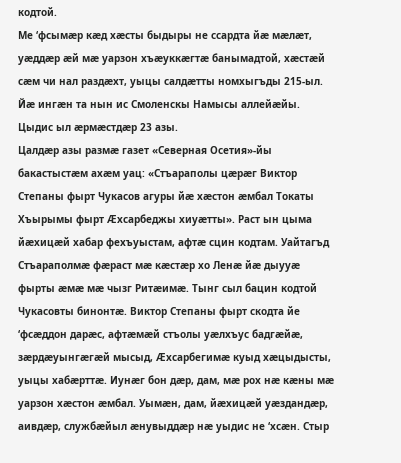кодтой.
Ме ‘фсымæр кæд хæсты быдыры не ссардта йæ мæлæт, уæддæр æй мæ уарзон хъæуккæгтæ банымадтой, хæстæй сæм чи нал раздæхт, уыцы салдæтты номхыгъды 215-ыл. Йæ ингæн та нын ис Смоленскы Намысы аллейæйы. Цыдис ыл æрмæстдæр 23 азы.
Цалдæр азы размæ газет «Северная Осетия»-йы бакастыстæм ахæм уац: «Стъараполы цæрæг Виктор Степаны фырт Чукасов агуры йæ хæстон æмбал Токаты Хъырымы фырт Æхсарбеджы хиуæтты». Раст ын цыма йæхицæй хабар фехъуыстам, афтæ сцин кодтам. Уайтагъд Стъараполмæ фæраст мæ кæстæр хо Ленæ йæ дыууæ фырты æмæ мæ чызг Ритæимæ. Тынг сыл бацин кодтой Чукасовты бинонтæ. Виктор Степаны фырт скодта йе ‘фсæддон дарæс, афтæмæй стъолы уæлхъус бадгæйæ, зæрдæуынгæгæй мысыд, Æхсарбегимæ куыд хæцыдысты, уыцы хабæрттæ. Иунæг бон дæр, дам, мæ рох нæ кæны мæ уарзон хæстон æмбал. Уымæн, дам, йæхицæй уæздандæр, аивдæр, службæйыл æнувыддæр нæ уыдис не ‘хсæн. Стыр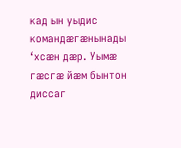кад ын уыдис командæгæнынады ‘хсæн дæр. Уымæ гæсгæ йæм бынтон диссаг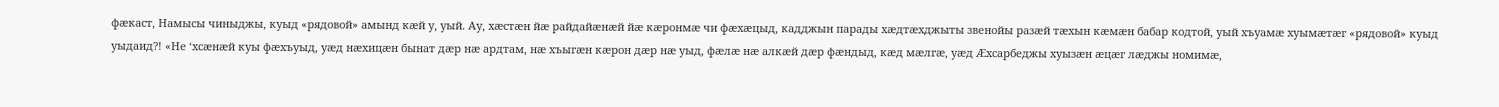фæкаст, Намысы чиныджы, куыд «рядовой» амынд кæй у, уый. Ау, хæстæн йæ райдайæнæй йæ кæронмæ чи фæхæцыд, кадджын парады хæдтæхджыты звенойы разæй тæхын кæмæн бабар кодтой, уый хъуамæ хуымæтæг «рядовой» куыд уыдаид?! «Не ‘хсæнæй куы фæхъуыд, уæд нæхицæн бынат дæр нæ ардтам, нæ хъыгæн кæрон дæр нæ уыд, фæлæ нæ алкæй дæр фæндыд, кæд мæлгæ, уæд Æхсарбеджы хуызæн æцæг лæджы номимæ,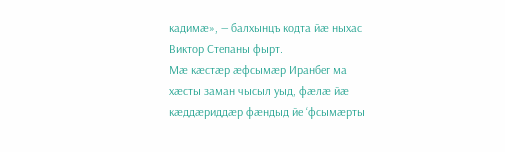кадимæ», — балхынцъ кодта йæ ныхас Виктор Степаны фырт.
Мæ кæстæр æфсымæр Иранбег ма хæсты заман чысыл уыд, фæлæ йæ кæддæриддæр фæндыд йе ‘фсымæрты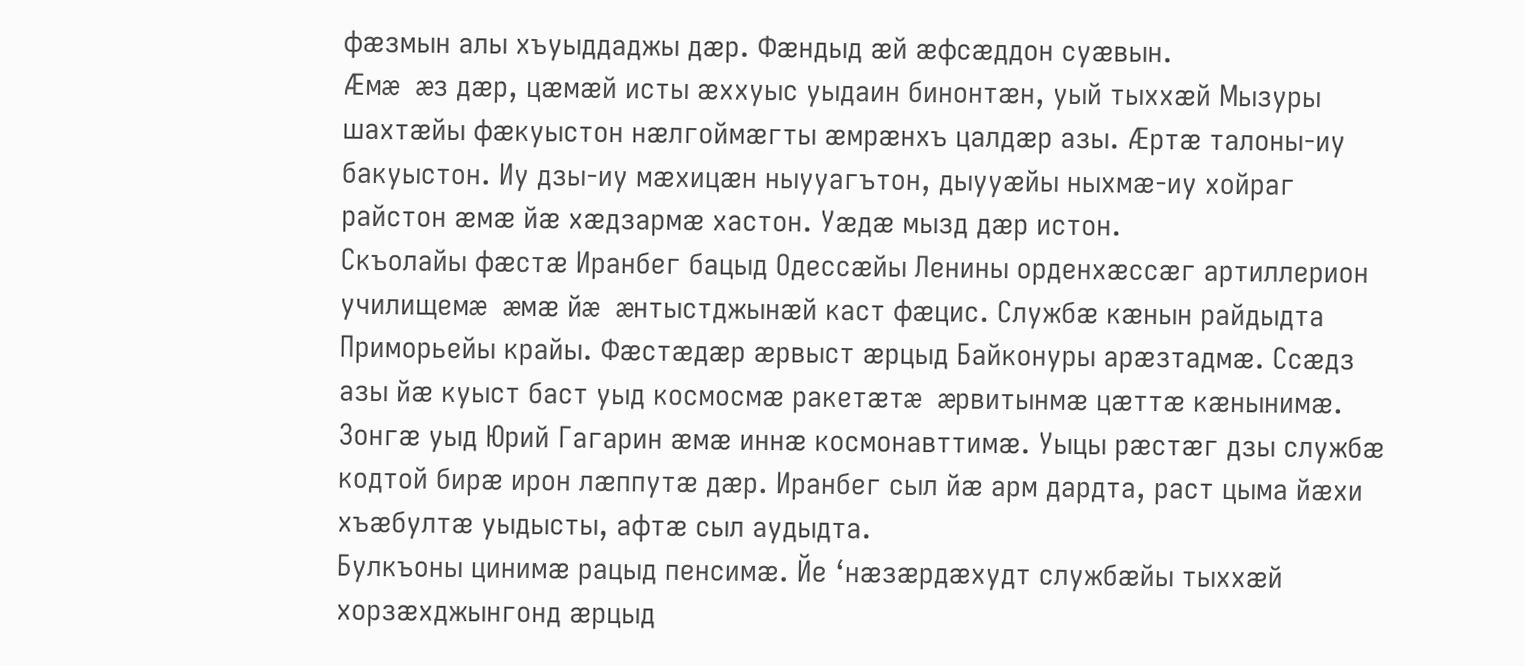фæзмын алы хъуыддаджы дæр. Фæндыд æй æфсæддон суæвын.
Æмæ æз дæр, цæмæй исты æххуыс уыдаин бинонтæн, уый тыххæй Мызуры шахтæйы фæкуыстон нæлгоймæгты æмрæнхъ цалдæр азы. Æртæ талоны-иу бакуыстон. Иу дзы-иу мæхицæн ныууагътон, дыууæйы ныхмæ-иу хойраг райстон æмæ йæ хæдзармæ хастон. Уæдæ мызд дæр истон.
Скъолайы фæстæ Иранбег бацыд Одессæйы Ленины орденхæссæг артиллерион училищемæ æмæ йæ æнтыстджынæй каст фæцис. Службæ кæнын райдыдта Приморьейы крайы. Фæстæдæр æрвыст æрцыд Байконуры арæзтадмæ. Ссæдз азы йæ куыст баст уыд космосмæ ракетæтæ æрвитынмæ цæттæ кæнынимæ. Зонгæ уыд Юрий Гагарин æмæ иннæ космонавттимæ. Уыцы рæстæг дзы службæ кодтой бирæ ирон лæппутæ дæр. Иранбег сыл йæ арм дардта, раст цыма йæхи хъæбултæ уыдысты, афтæ сыл аудыдта.
Булкъоны цинимæ рацыд пенсимæ. Йе ‘нæзæрдæхудт службæйы тыххæй хорзæхджынгонд æрцыд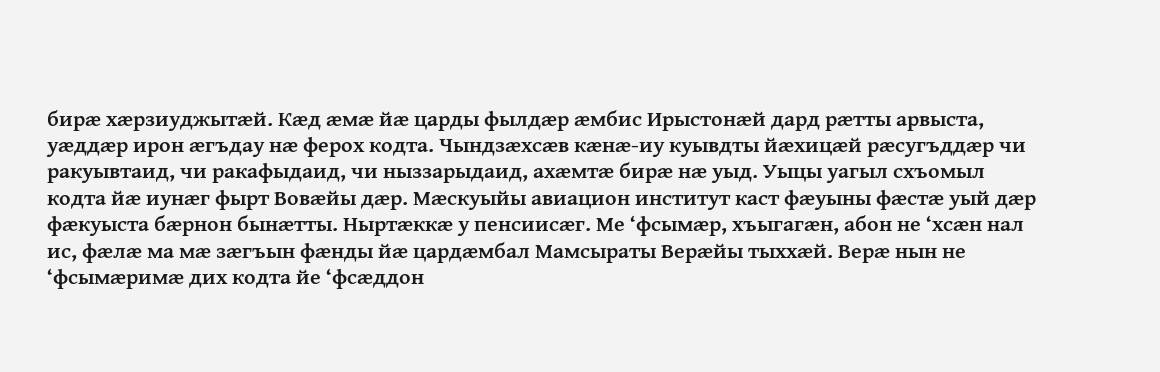бирæ хæрзиуджытæй. Кæд æмæ йæ царды фылдæр æмбис Ирыстонæй дард рæтты арвыста, уæддæр ирон æгъдау нæ ферох кодта. Чындзæхсæв кæнæ-иу куывдты йæхицæй рæсугъддæр чи ракуывтаид, чи ракафыдаид, чи ныззарыдаид, ахæмтæ бирæ нæ уыд. Уыцы уагыл схъомыл кодта йæ иунæг фырт Вовæйы дæр. Мæскуыйы авиацион институт каст фæуыны фæстæ уый дæр фæкуыста бæрнон бынæтты. Ныртæккæ у пенсиисæг. Ме ‘фсымæр, хъыгагæн, абон не ‘хсæн нал ис, фæлæ ма мæ зæгъын фæнды йæ цардæмбал Мамсыраты Верæйы тыххæй. Верæ нын не ‘фсымæримæ дих кодта йе ‘фсæддон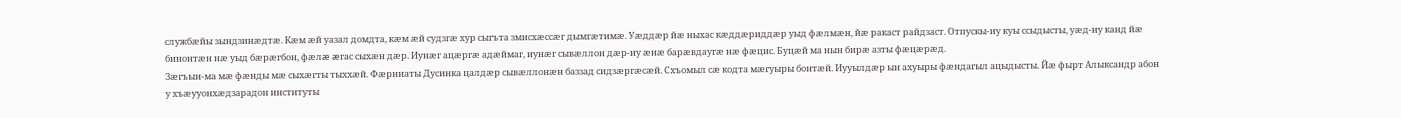службæйы зындзинæдтæ. Кæм æй уазал домдта, кæм æй судзгæ хур сыгъта змисхæссæг дымгæтимæ. Уæддæр йæ ныхас кæддæриддæр уыд фæлмæн, йæ ракаст райдзаст. Отпускы-иу куы ссыдысты, уæд-иу канд йæ бинонтæн нæ уыд бæрæгбон, фæлæ æгас сыхæн дæр. Иунæг ацæргæ адæймаг, иунæг сывæллон дæр-иу æнæ барæвдаугæ нæ фæцис. Буцæй ма нын бирæ азты фæцæрæд.
Зæгъын-ма мæ фæнды мæ сыхæгты тыххæй. Фæрниаты Дусинка цалдæр сывæллонæн баззад сидзæргæсæй. Схъомыл сæ кодта мæгуыры бонтæй. Иууылдæр ын ахуыры фæндагыл ацыдысты. Йæ фырт Алыксандр абон у хъæууонхæдзарадон институты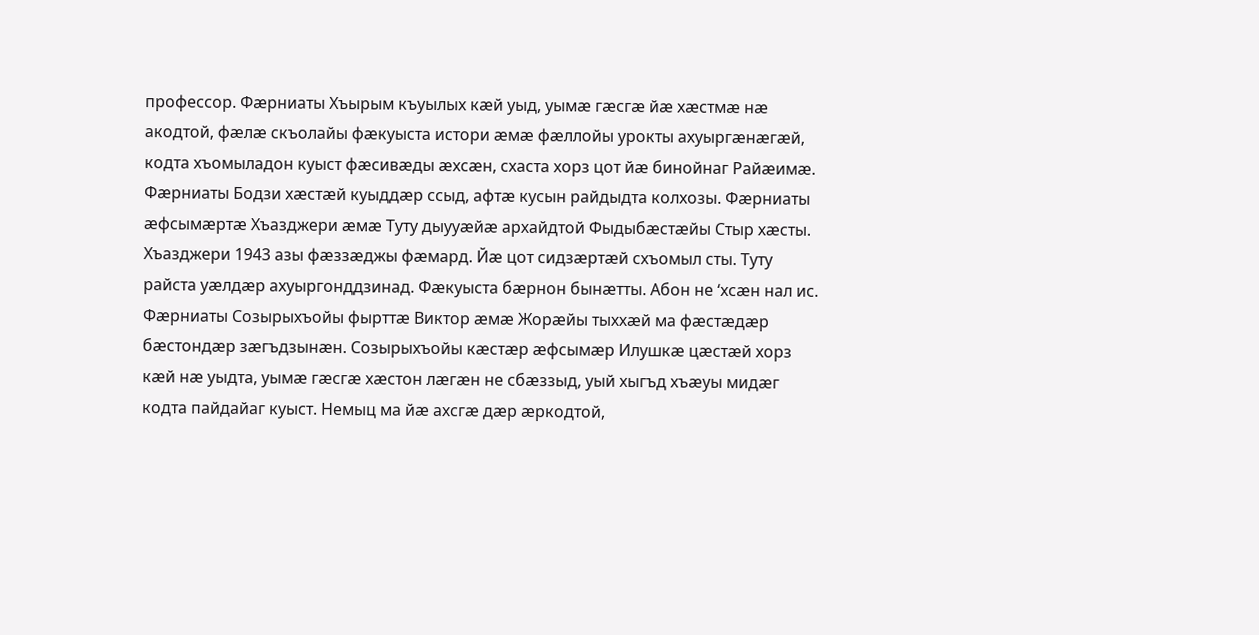профессор. Фæрниаты Хъырым къуылых кæй уыд, уымæ гæсгæ йæ хæстмæ нæ акодтой, фæлæ скъолайы фæкуыста истори æмæ фæллойы урокты ахуыргæнæгæй, кодта хъомыладон куыст фæсивæды æхсæн, схаста хорз цот йæ бинойнаг Райæимæ. Фæрниаты Бодзи хæстæй куыддæр ссыд, афтæ кусын райдыдта колхозы. Фæрниаты æфсымæртæ Хъазджери æмæ Туту дыууæйæ архайдтой Фыдыбæстæйы Стыр хæсты. Хъазджери 1943 азы фæззæджы фæмард. Йæ цот сидзæртæй схъомыл сты. Туту райста уæлдæр ахуыргонддзинад. Фæкуыста бæрнон бынæтты. Абон не ‘хсæн нал ис. Фæрниаты Созырыхъойы фырттæ Виктор æмæ Жорæйы тыххæй ма фæстæдæр бæстондæр зæгъдзынæн. Созырыхъойы кæстæр æфсымæр Илушкæ цæстæй хорз кæй нæ уыдта, уымæ гæсгæ хæстон лæгæн не сбæззыд, уый хыгъд хъæуы мидæг кодта пайдайаг куыст. Немыц ма йæ ахсгæ дæр æркодтой,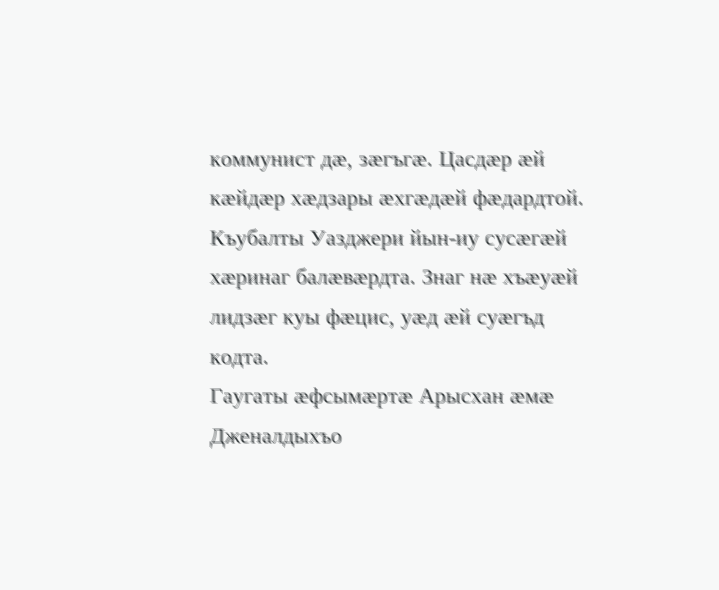коммунист дæ, зæгъгæ. Цасдæр æй кæйдæр хæдзары æхгæдæй фæдардтой. Къубалты Уазджери йын-иу сусæгæй хæринаг балæвæрдта. Знаг нæ хъæуæй лидзæг куы фæцис, уæд æй суæгъд кодта.
Гаугаты æфсымæртæ Арысхан æмæ Дженалдыхъо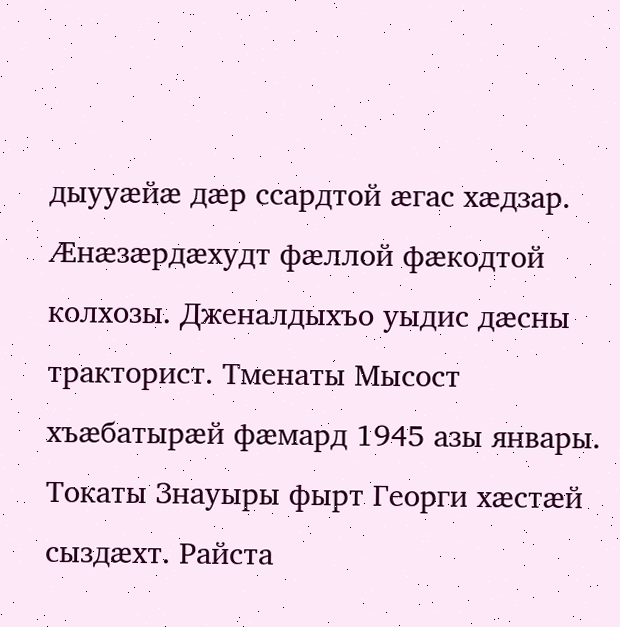дыууæйæ дæр ссардтой æгас хæдзар. Æнæзæрдæхудт фæллой фæкодтой колхозы. Дженалдыхъо уыдис дæсны тракторист. Тменаты Мысост хъæбатырæй фæмард 1945 азы январы. Токаты Знауыры фырт Георги хæстæй сыздæхт. Райста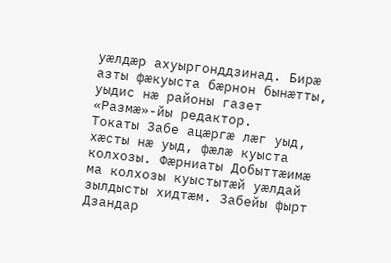уæлдæр ахуыргонддзинад. Бирæ азты фæкуыста бæрнон бынæтты, уыдис нæ районы газет «Размæ»-йы редактор.
Токаты Забе ацæргæ лæг уыд, хæсты нæ уыд, фæлæ куыста колхозы. Фæрниаты Добыттæимæ ма колхозы куыстытæй уæлдай зылдысты хидтæм. Забейы фырт Дзандар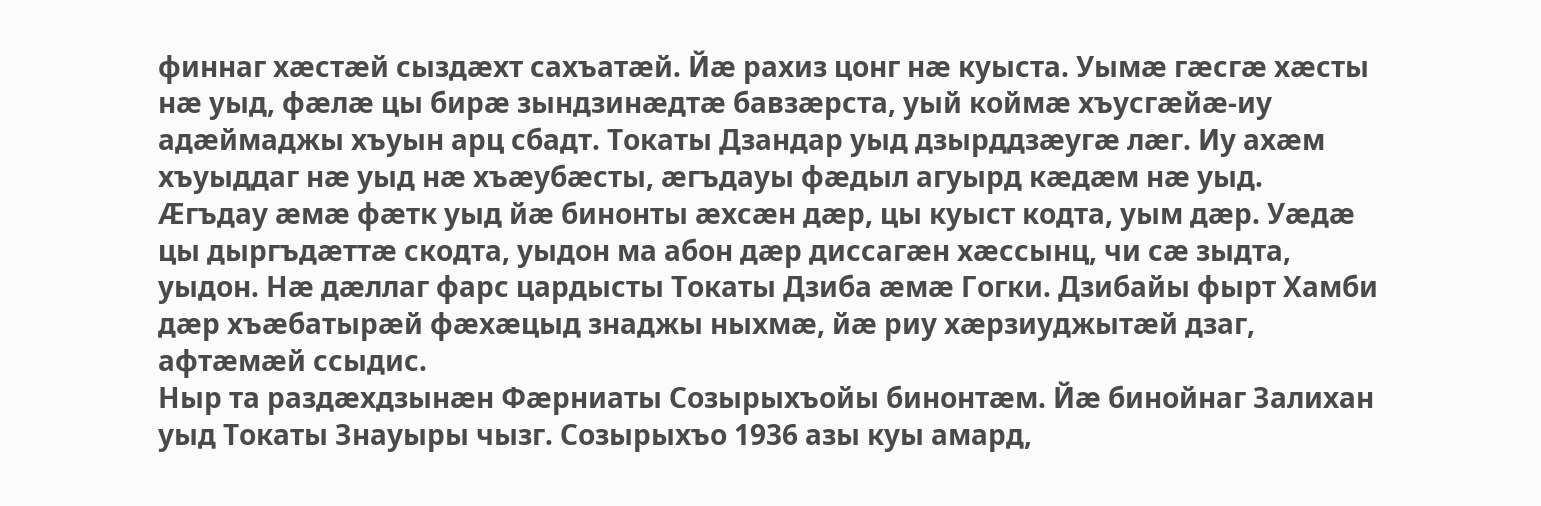финнаг хæстæй сыздæхт сахъатæй. Йæ рахиз цонг нæ куыста. Уымæ гæсгæ хæсты нæ уыд, фæлæ цы бирæ зындзинæдтæ бавзæрста, уый коймæ хъусгæйæ-иу адæймаджы хъуын арц сбадт. Токаты Дзандар уыд дзырддзæугæ лæг. Иу ахæм хъуыддаг нæ уыд нæ хъæубæсты, æгъдауы фæдыл агуырд кæдæм нæ уыд. Æгъдау æмæ фæтк уыд йæ бинонты æхсæн дæр, цы куыст кодта, уым дæр. Уæдæ цы дыргъдæттæ скодта, уыдон ма абон дæр диссагæн хæссынц, чи сæ зыдта, уыдон. Нæ дæллаг фарс цардысты Токаты Дзиба æмæ Гогки. Дзибайы фырт Хамби дæр хъæбатырæй фæхæцыд знаджы ныхмæ, йæ риу хæрзиуджытæй дзаг, афтæмæй ссыдис.
Ныр та раздæхдзынæн Фæрниаты Созырыхъойы бинонтæм. Йæ бинойнаг Залихан уыд Токаты Знауыры чызг. Созырыхъо 1936 азы куы амард,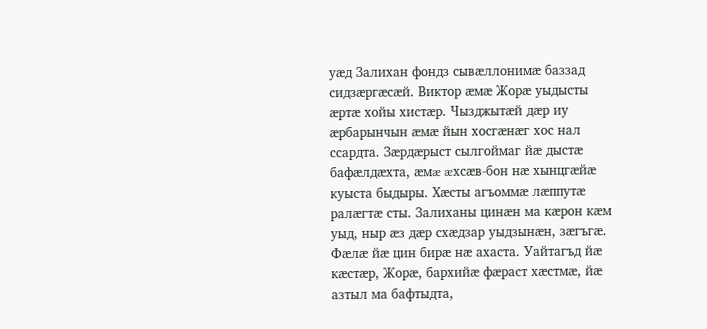уæд Залихан фондз сывæллонимæ баззад сидзæргæсæй. Виктор æмæ Жорæ уыдысты æртæ хойы хистæр. Чызджытæй дæр иу æрбарынчын æмæ йын хосгæнæг хос нал ссардта. Зæрдæрыст сылгоймаг йæ дыстæ бафæлдæхта, æмæ æхсæв-бон нæ хынцгæйæ куыста быдыры. Хæсты агъоммæ лæппутæ ралæгтæ сты. Залиханы цинæн ма кæрон кæм уыд, ныр æз дæр схæдзар уыдзынæн, зæгъгæ. Фæлæ йæ цин бирæ нæ ахаста. Уайтагъд йæ кæстæр, Жорæ, бархийæ фæраст хæстмæ, йæ азтыл ма бафтыдта,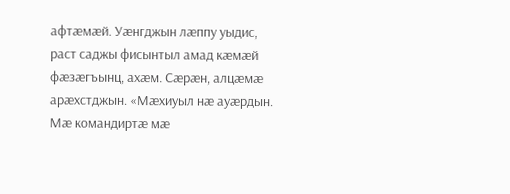афтæмæй. Уæнгджын лæппу уыдис, раст саджы фисынтыл амад кæмæй фæзæгъынц, ахæм. Сæрæн, алцæмæ арæхстджын. «Мæхиуыл нæ ауæрдын. Мæ командиртæ мæ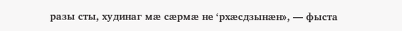разы сты, худинаг мæ сæрмæ не ‘рхæсдзынæн», — фыста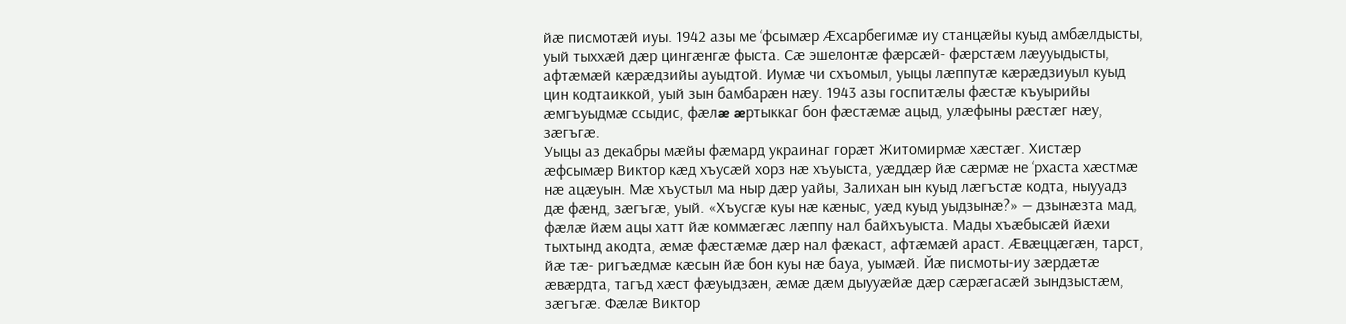йæ писмотæй иуы. 1942 азы ме ‘фсымæр Æхсарбегимæ иу станцæйы куыд амбæлдысты, уый тыххæй дæр цингæнгæ фыста. Сæ эшелонтæ фæрсæй- фæрстæм лæууыдысты, афтæмæй кæрæдзийы ауыдтой. Иумæ чи схъомыл, уыцы лæппутæ кæрæдзиуыл куыд цин кодтаиккой, уый зын бамбарæн нæу. 1943 азы госпитæлы фæстæ къуырийы æмгъуыдмæ ссыдис, фæлæ æртыккаг бон фæстæмæ ацыд, улæфыны рæстæг нæу, зæгъгæ.
Уыцы аз декабры мæйы фæмард украинаг горæт Житомирмæ хæстæг. Хистæр æфсымæр Виктор кæд хъусæй хорз нæ хъуыста, уæддæр йæ сæрмæ не ‘рхаста хæстмæ нæ ацæуын. Мæ хъустыл ма ныр дæр уайы, Залихан ын куыд лæгъстæ кодта, ныууадз дæ фæнд, зæгъгæ, уый. «Хъусгæ куы нæ кæныс, уæд куыд уыдзынæ?» — дзынæзта мад, фæлæ йæм ацы хатт йæ коммæгæс лæппу нал байхъуыста. Мады хъæбысæй йæхи тыхтынд акодта, æмæ фæстæмæ дæр нал фæкаст, афтæмæй араст. Æвæццæгæн, тарст, йæ тæ- ригъæдмæ кæсын йæ бон куы нæ бауа, уымæй. Йæ писмоты-иу зæрдæтæ æвæрдта, тагъд хæст фæуыдзæн, æмæ дæм дыууæйæ дæр сæрæгасæй зындзыстæм, зæгъгæ. Фæлæ Виктор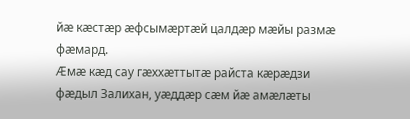йæ кæстæр æфсымæртæй цалдæр мæйы размæ фæмард.
Æмæ кæд сау гæххæттытæ райста кæрæдзи фæдыл Залихан, уæддæр сæм йæ амæлæты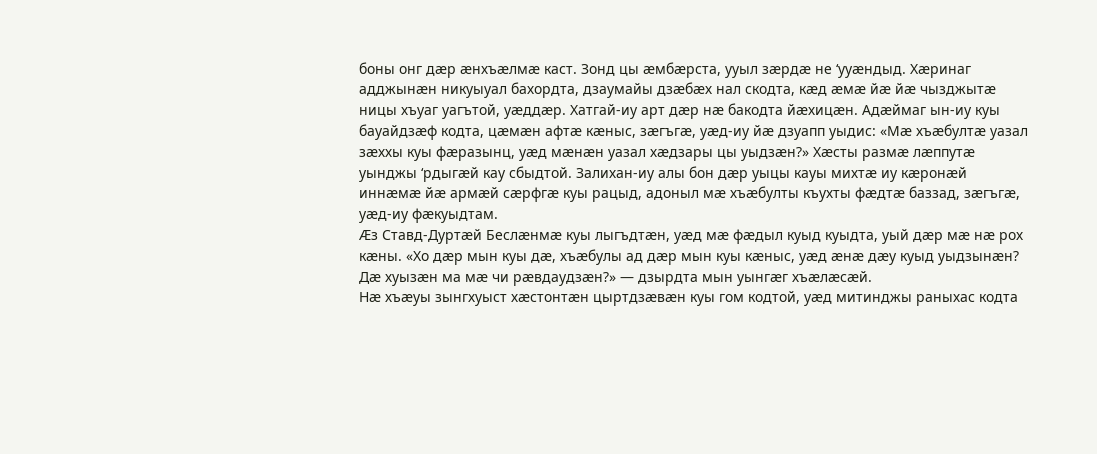боны онг дæр æнхъæлмæ каст. Зонд цы æмбæрста, ууыл зæрдæ не ‘ууæндыд. Хæринаг адджынæн никуыуал бахордта, дзаумайы дзæбæх нал скодта, кæд æмæ йæ йæ чызджытæ ницы хъуаг уагътой, уæддæр. Хатгай-иу арт дæр нæ бакодта йæхицæн. Адæймаг ын-иу куы бауайдзæф кодта, цæмæн афтæ кæныс, зæгъгæ, уæд-иу йæ дзуапп уыдис: «Мæ хъæбултæ уазал зæххы куы фæразынц, уæд мæнæн уазал хæдзары цы уыдзæн?» Хæсты размæ лæппутæ уынджы ‘рдыгæй кау сбыдтой. Залихан-иу алы бон дæр уыцы кауы михтæ иу кæронæй иннæмæ йæ армæй сæрфгæ куы рацыд, адоныл мæ хъæбулты къухты фæдтæ баззад, зæгъгæ, уæд-иу фæкуыдтам.
Æз Ставд-Дуртæй Беслæнмæ куы лыгъдтæн, уæд мæ фæдыл куыд куыдта, уый дæр мæ нæ рох кæны. «Хо дæр мын куы дæ, хъæбулы ад дæр мын куы кæныс, уæд æнæ дæу куыд уыдзынæн? Дæ хуызæн ма мæ чи рæвдаудзæн?» — дзырдта мын уынгæг хъæлæсæй.
Нæ хъæуы зынгхуыст хæстонтæн цыртдзæвæн куы гом кодтой, уæд митинджы раныхас кодта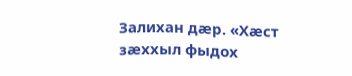Залихан дæр. «Хæст зæххыл фыдох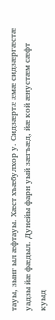тауы, зынг ыл æфтауы. Хæст хъæбулхор у. Сидзæртæ æмæ сидзæргæстæ уадзы йæ фæдыл. Дунейы фарн уый зæгъæд, йæ кой æнустæм сæфт куыд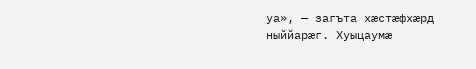уа», — загъта хæстæфхæрд ныййарæг. Хуыцаумæ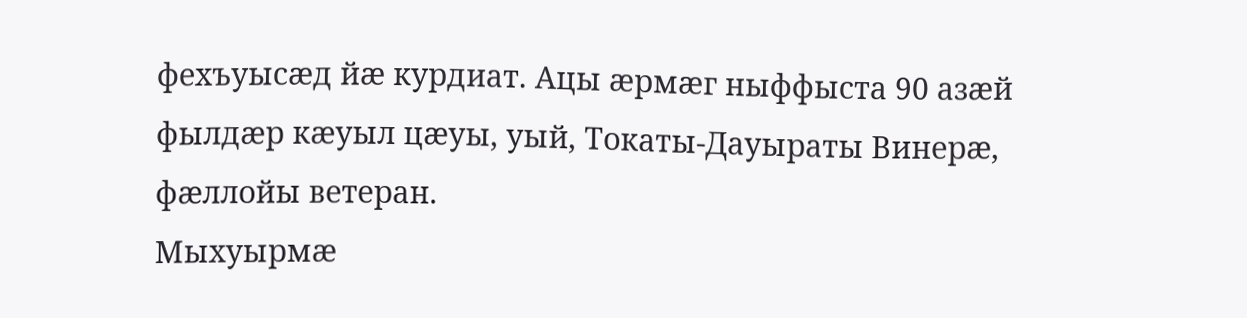фехъуысæд йæ курдиат. Ацы æрмæг ныффыста 90 азæй фылдæр кæуыл цæуы, уый, Токаты-Дауыраты Винерæ, фæллойы ветеран.
Мыхуырмæ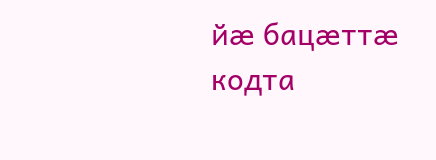йæ бацæттæ кодта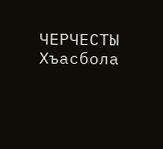ЧЕРЧЕСТЫ Хъасбола